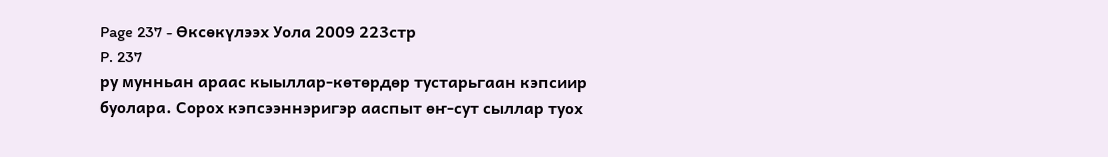Page 237 - Өксөкүлээх Уола 2009 223стр
P. 237
ру мунньан араас кыыллар-көтөрдөр тустарьгаан кэпсиир
буолара. Сорох кэпсээннэригэр ааспыт өҥ-сут сыллар туох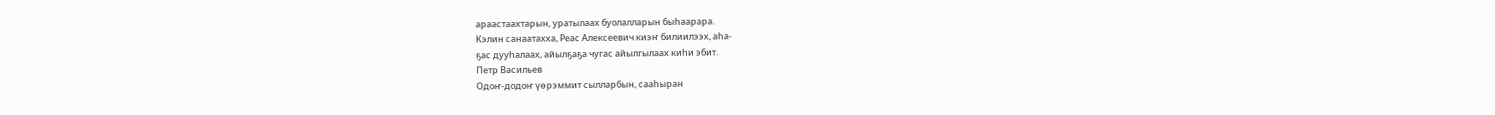араастаахтарын, уратылаах буолалларын быһаарара.
Кэлин санаатахха, Реас Алексеевич киэҥ билиилээх, аһа-
ҕас дууһалаах, айылҕаҕа чугас айылгылаах киһи эбит.
Петр Васильев
Одоҥ-додоҥ үөрэммит сылларбын, сааһыран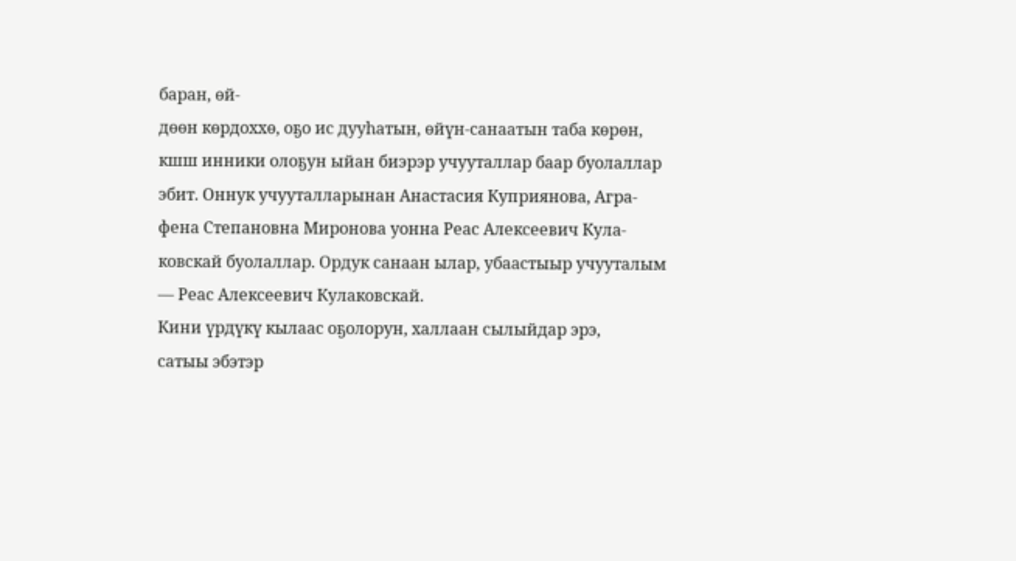баран, өй-
дөөн көрдоххө, оҕо ис дууһатын, өйүн-санаатын таба көрөн,
кшш инники олоҕун ыйан биэрэр учууталлар баар буолаллар
эбит. Оннук учууталларынан Анастасия Куприянова, Агра-
фена Степановна Миронова уонна Реас Алексеевич Кула-
ковскай буолаллар. Ордук санаан ылар, убаастыыр учууталым
— Реас Алексеевич Кулаковскай.
Кини үрдүкү кылаас оҕолорун, халлаан сылыйдар эрэ,
сатыы эбэтэр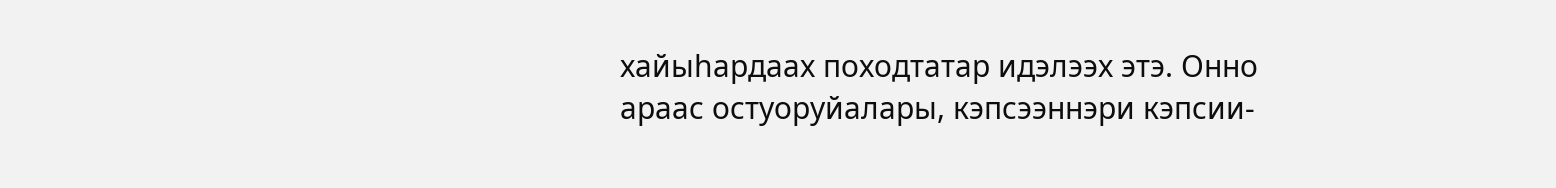хайыһардаах походтатар идэлээх этэ. Онно
араас остуоруйалары, кэпсээннэри кэпсии-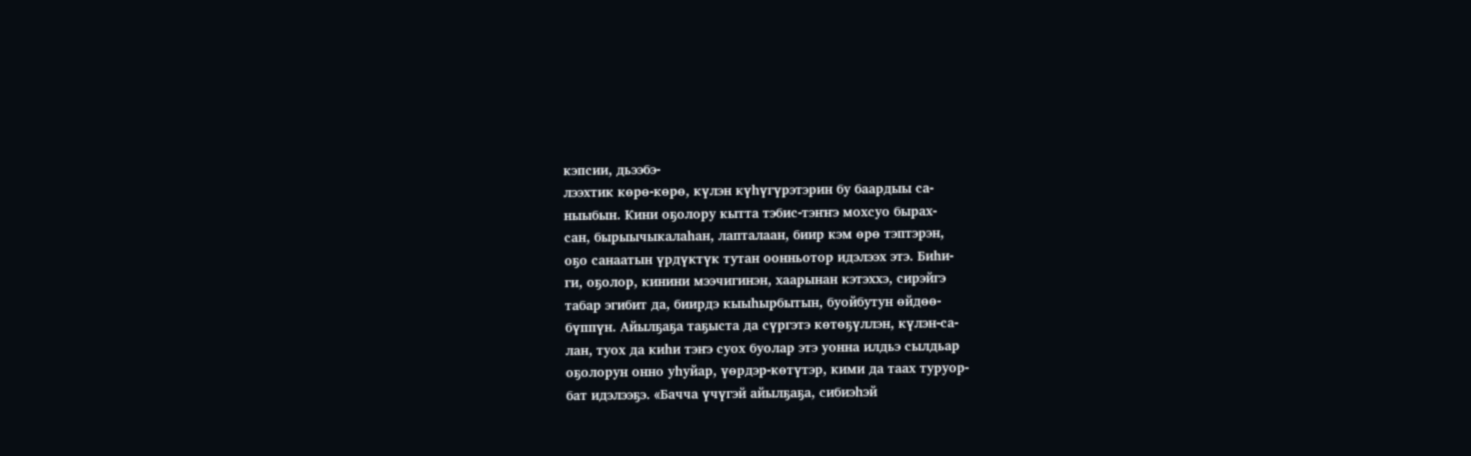кэпсии, дьээбэ-
лээхтик көрө-көрө, күлэн күһүгүрэтэрин бу баардыы са-
ныыбын. Кини оҕолору кытта тэбис-тэҥҥэ мохсуо бырах-
сан, бырыычыкалаһан, лапталаан, биир кэм өрө тэптэрэн,
оҕо санаатын үрдүктүк тутан оонньотор идэлээх этэ. Биһи-
ги, оҕолор, кинини мээчигинэн, хаарынан кэтэххэ, сирэйгэ
табар эгибит да, биирдэ кыыһырбытын, буойбутун өйдөө-
бүппүн. Айылҕаҕа таҕыста да сүргэтэ көтөҕүллэн, күлэн-са-
лан, туох да киһи тэҥэ суох буолар этэ уонна илдьэ сылдьар
оҕолорун онно уһуйар, үөрдэр-көтүтэр, кими да таах туруор-
бат идэлээҕэ. «Бачча үчүгэй айылҕаҕа, сибиэһэй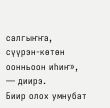салгыҥҥа,
сүүрэн-көтөн оонньоон иһиҥ», — диирэ.
Биир олох умнубат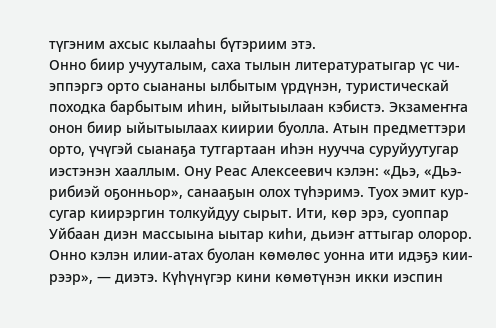түгэним ахсыс кылааһы бүтэриим этэ.
Онно биир учууталым, саха тылын литературатыгар үс чи-
эппэргэ орто сыананы ылбытым үрдүнэн, туристическай
походка барбытым иһин, ыйытыылаан кэбистэ. Экзамеҥҥа
онон биир ыйытыылаах киирии буолла. Атын предметтэри
орто, үчүгэй сыанаҕа тутгартаан иһэн нуучча суруйуутугар
иэстэнэн хааллым. Ону Реас Алексеевич кэлэн: «Дьэ, «Дьэ-
рибиэй оҕонньор», санааҕын олох түһэримэ. Туох эмит кур-
сугар киирэргин толкуйдуу сырыт. Ити, көр эрэ, суоппар
Уйбаан диэн массыына ыытар киһи, дьиэҥ аттыгар олорор.
Онно кэлэн илии-атах буолан көмөлөс уонна ити идэҕэ кии-
рээр», — диэтэ. Күһүнүгэр кини көмөтүнэн икки иэспин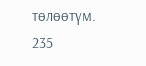төлөөтүм.
235